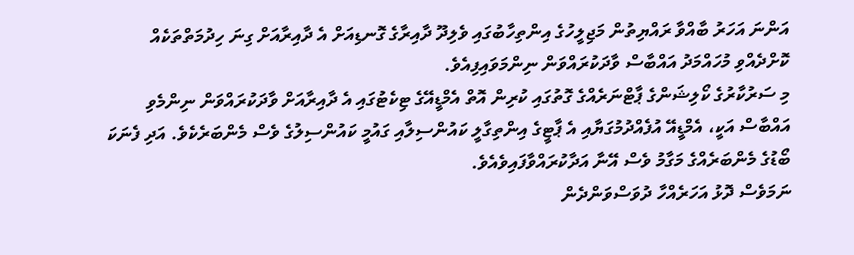އަންނަ އަހަރު ބާއްވާ ރައްޔިތުން މަޖިލީހުގެ އިންތިހާބުގައި ވެލިދޫ ދާއިރާގެ ގޮނޑިއަށް އެ ދާއިރާއަށް ގިނަ ހިދުމަތްތަކެއް ކޮށްދެއްވި މުހައްމަދު އައްބާސް ވާދަކުރައްވަން ނިންމަވައިފިއެވެ.
މި ސަރުކާރުގެ ކޯލިޝަންގެ ޕާޓްނަރެއްގެ ގޮތުގައި ކުރިން އޮތް އެމްޑީއޭގެ ޓިކެޓުގައި އެ ދާއިރާއަށް ވާދަކުރައްވަން ނިންމެވި އައްބާސް އަކީ، އެމްޑީއޭ އުފެއްދުމުގަޔާއި އެ ޕާޓީގެ އިންތިގާލީ ކައުންސިލާއި ގައުމީ ކައުންސިލުގެ ވެސް މެންބަރެކެވެ. އަދި ފެނަކަ ބޯޑުގެ މެންބަރެއްގެ މަގާމު ވެސް އޭނާ އަދާކުރައްވާފައިވެއެވެ.
ނަމަވެސް ދޮޅު އަހަރެއްހާ ދުވަސްވަންދެން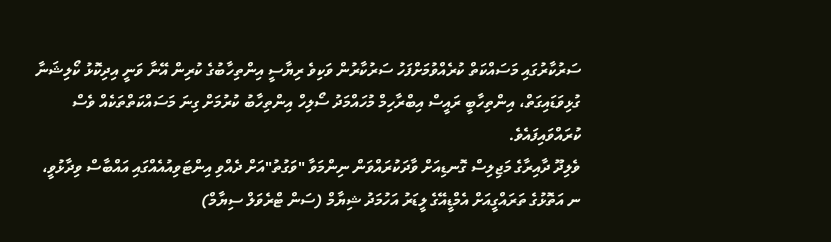ސަރުކާރުގައި މަސައްކަތް ކުރެއްވުމަށްފަހު ސަރުކާރުން ވަކިވެ ރިޔާސީ އިންތިހާބުގެ ކުރިން އޭނާ ވަނީ އިދިކޮޅު ކޯލިޝަނާ ގުޅިވަޑައިގަތް، އިންތިހާބީ ރައީސް އިބްރާހިމް މުހައްމަދު ސޯލިހް އިންތިހާބު ކުރުމަށް ގިނަ މަސައްކަތްތަކެއް ވެސް ކުރައްވައިފައެވެ.
ވެލިދޫ ދާއިރާގެ މަޖިލިސް ގޮނޑިއަށް ވާދަކުރައްވަން ނިންމަވާ "ވަގުތު"އަށް ދެއްވި އިންޓަވިއުއެއްގައި އައްބާސް ވިދާޅުވީ، ނ އަތޮޅުގެ ތަރައްގީއަށް އެމްޑީއޭގެ ލީޑަރު އަހުމަދު ޝިޔާމް (ސަން ޓްރެވަލް ސިޔާމް)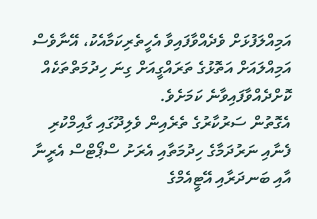އަމިއްލަފުޅަށް ވެދެއްވާފައިވާ އެހީތެރިކަމާއެކު، އޭނާވެސް އަމިއްލައަށް އަތޮޅުގެ ތަރައްގީއަށް ގިނަ ހިދުމަތްތަކެއް ކޮށްދެއްވާފައިވާނެ ކަމަށެވެ.
އެގޮތުން ސަރުކާރުގެ ތެރެއިން ވެލިދޫގައި ގާއިމްކުރި ފެނާއި ނަރުދަމާގެ ހިދުމަތާއި އެރަށު ސްޕޯޓްސް އެރީނާ އާއި ބަނދަރާއި އޭޓީއެމްގެ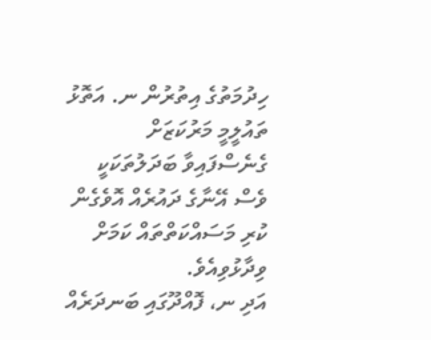ހިދުމަތުގެ އިތުރުން ނ. އަތޮޅު ތައުލީމީ މަރުކަޒަށް ގެނެސްފައިވާ ބަދަލުތަކަކީ ވެސް އޭނާގެ ދައުރެއް އޮވެގެން ކުރި މަސައްކަތްތައް ކަމަށް ވިދާޅުވިއެވެ.
އަދި ނ، ފޮއްދޫގައި ބަނދަރެއް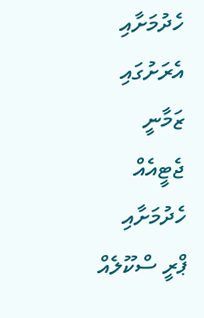ހެދުމަށާއި އެރަށުގައި ޒަމާނީ ޖެޓީއެއް ހެދުމަށާއި ޕްރީ ސްކޫލެއް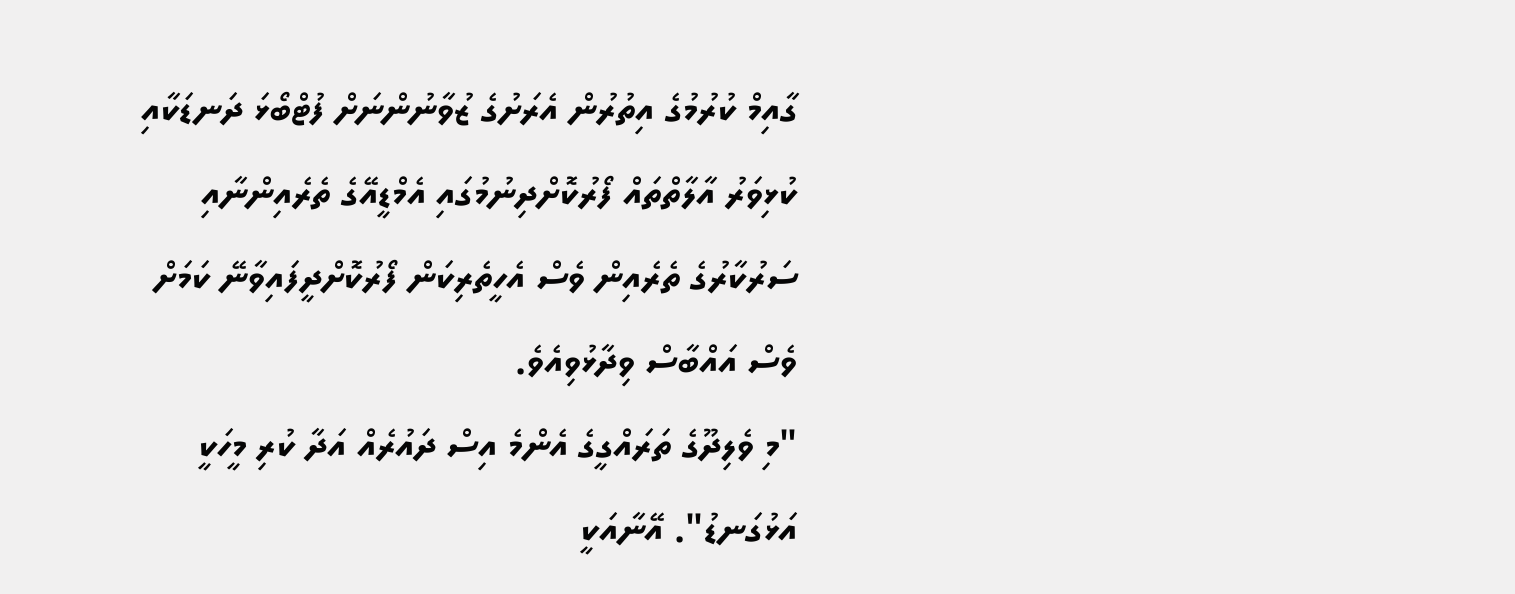ގާއިމް ކުރުމުގެ އިތުރުން އެރަށުގެ ޒުވާނުންނަށް ފުޓްބޯޅަ ދަނޑަކާއި ކުޅިވަރު އާލާތްތައް ފޯރުކޮށްދިނުމުގައި އެމްޑީއޭގެ ތެރެއިންނާއި ސަރުކާރުގެ ތެރެއިން ވެސް އެހީތެރިކަން ފޯރުކޮށްދީފައިވާނޭ ކަމަށް ވެސް އައްބާސް ވިދާޅުވިއެވެ.
"މި ވެލިދޫގެ ތަރައްގީގެ އެންމެ އިސް ދައުރެއް އަދާ ކުރި މީހަކީ އަޅުގަނޑު". އޭނާއަކީ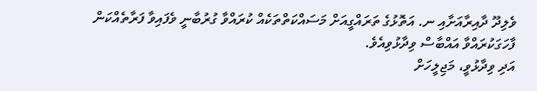ވެލިދޫ ދާއިރާއަށާއި ނ. އަތޮޅުގެ ތަރައްގީއަށް މަސައްކަތްތަކެއް ކުރައްވާ ގުރުބާނީ ވެފައިވާ ފަރާތެއްކަން ފާހަގަކުރައްވާ އައްބާސް ވިދާޅުވިއެވެ.
އަދި ވިދާޅުވީ، މަޖިލީހަށް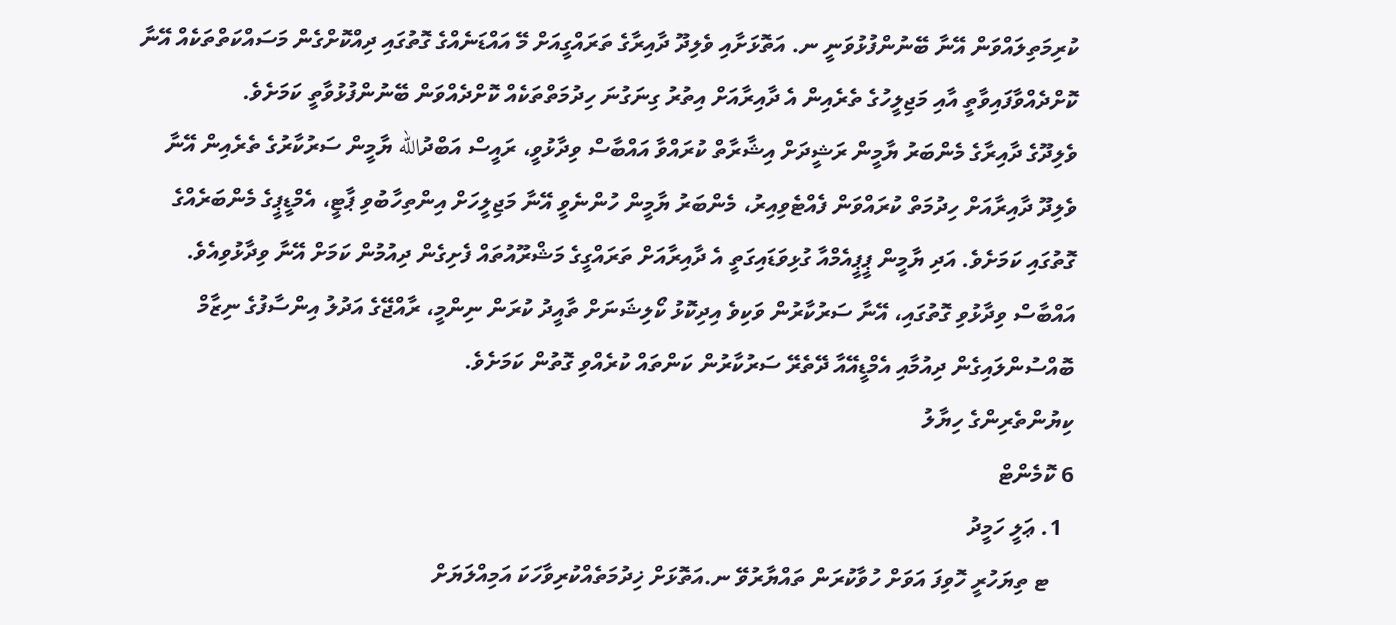ކުރިމަތިލައްވަން އޭނާ ބޭނުންފުޅުވަނީ ނ. އަތޮޅަށާއި ވެލިދޫ ދާއިރާގެ ތަރައްގީއަށް މޭ އައްޑަނެއްގެ ގޮތުގައި ދިއްކޮށްގެން މަސައްކަތްތަކެއް އޭނާ ކޮށްދެއްވާފައިވާތީ އާއި މަޖިލީހުގެ ތެރެއިން އެ ދާއިރާއަށް އިތުރު ގިނަގުނަ ހިދުމަތްތަކެއް ކޮށްދެއްވަން ބޭނުންފުޅުވާތީ ކަމަށެވެ.
ވެލިދޫގެ ދާއިރާގެ މެންބަރު ޔާމީން ރަޝީދަށް އިޝާރާތް ކުރައްވާ އައްބާސް ވިދާޅުވީ، ރައީސް އަބްދުالله ޔާމީން ސަރުކާރުގެ ތެރެއިން އޭނާ ވެލިދޫ ދާއިރާއަށް ހިދުމަތް ކުރައްވަން ފެއްޓެވިއިރު، މެންބަރު ޔާމީން ހުންނެވީ އޭނާ މަޖިލީހަށް އިންތިހާބުވި ޕާޓީ، އެމްޑީޕީގެ މެންބަރެއްގެ ގޮތުގައި ކަމަށެވެ. އަދި ޔާމީން ޕީޕީއެމްއާ ގުޅިވަޑައިގަތީ އެ ދާއިރާއަށް ތަރައްގީގެ މަޝްރޫއުތައް ފެށިގެން ދިއުމުން ކަމަށް އޭނާ ވިދާޅުވިއެވެ.
އައްބާސް ވިދާޅުވި ގޮތުގައި، އޭނާ ސަރުކާރުން ވަކިވެ އިދިކޮޅު ކޯލިޝަނަށް ތާއީދު ކުރަން ނިންމީ، ރާއްޖޭގެ އަދުލު އިންސާފުގެ ނިޒާމް ބޮއްސުންލައިގެން ދިއުމާއި އެމްޑީއޭއާ ދޭތެރޭ ސަރުކާރުން ކަންތައް ކުރެއްވި ގޮތުން ކަމަށެވެ.
ކިޔުންތެރިންގެ ހިޔާލު
6 ކޮމެންޓް
  1. ޢަލީ ހަމީދު
    ޓ ތިޔަހުރީ ހޮވިފަ އަވަށް ހުވާކުރަން ތައްޔާރުވޭ ނ.އަތޮޅަށް ޚިދުމަތެއްކުރިވާހަކަ އަމިއްލަޔަށް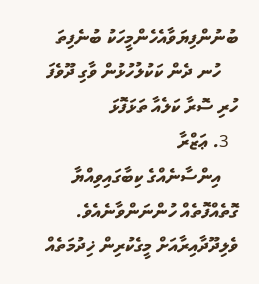ބުނުންފިޔަވާއެހެންމީހަކު ބުނެފިތަ
    ހުނ ދެން ކަކުލުހުޅުން ވާގި ދޫވެފަ ހުރި ސޮރާ ކަލެއާ ތަޅަފޮޅަ
  3. ޢަޒްރާ
    އިންސާނެއްގެ ކިބާގައިވިއްޔާ ގޮތެއްފޮތެއް ހުންނަންވާނެއެވެ. ވެލިދޫދާއިރާއަށް މީގެކުރިން ޚިދުމަތެއް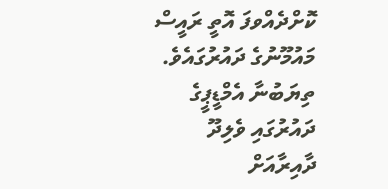ކޮށްދެއްވފަ އޮތީ ރައީސް މައުމޫނުގެ ދައުރުގައެވެ. ތިޔަބުނާ އެމްޑީޕީގެ ދައުރުގައި ވެލިދޫ ދާއިރާއަށް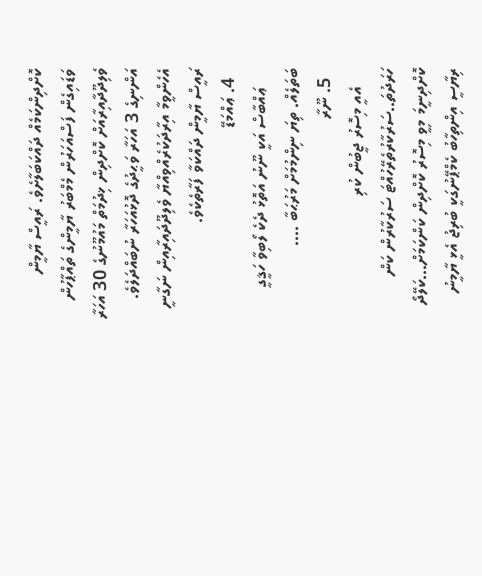ކޮށްދިންކަމެއް ދައްކަބަލާށެވެ. ރައީސް ޔާމީން ވަޑައިގެން ފަސްއަހަރުން މެމްބަރު ޔާމީންގެ ތައްޕާހުން ވެލިދޫދާއިރާއަށް ކޮށްދިން ޚިދުމަތް މައުމޫނުގެ 30 އަހަރާ އަންނިގެ 3 އަހަރާ ވަޙީދުގެ ދޮޅުއަހަރާ ނުބައްދަލެވެ. އެހެންވީމާ އިރާދަކުރެއްވިއްޔާ ވެލިދޫދައިރާއިން ނަގާނީ ރައީސް ޔާމީން ދައްކަވާ ފަރާތެކެވެ.
  4. ޢައްމަޑޭ
    ޢައްބާސް އަކީ ނޫނު އަތޮޅު ދެކެ ލޯބިވާ ހަޤީގީ ބަތަލެއް. ތިޔަ ނިންމުމަށް މަރުޙަބާ ....
  5. ނޫރާ
    އެއީ މިސޮރު ޖީބުން ކުރި ހަރަދުތަ..ސަރުކާރުތެރޭހުއްޓަ ސަރުކާރުން ކަން ކޮށްދިނީމަ މިވީ މިސޮރު ކޮށްދިން ކަންކަމަށް...ކަލޭދޯ ރިޔާސީ އިންތިހާބު ކެމްޕޭނުގަކީ ބުރިޖު އެޅީ ޔާމީނު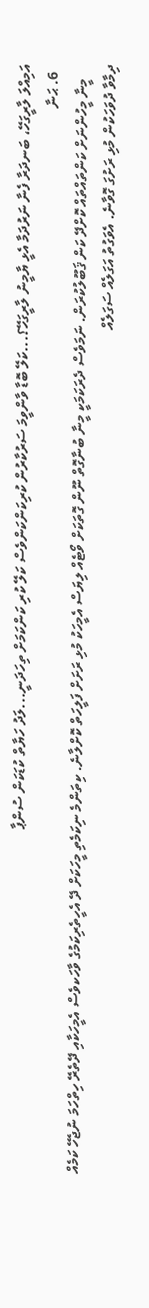އަމިއްލަ ލާރީގަހޭ، ބަނދަރާ ފެނާ ނަރުދަމާ އެޅީ ޔާމީނު ލާރީގަހޭ؟...ކަލޭ ބޮޑާ ވާންވީމަ ސަރުކާރުން ކުރިކަންކަންވެސް ކަލޭ ކުރި ކަންކަމަށް ތިހަދަނީ...ލަދު ހަޔާތް ކުޑަކަން ސުންޕާ
  6. ޙަނާ
    މީނާ މީހުންނަށް ކަންތައްތައް ކޮށްދޭ ކަން ޤަބޫލުކުރަން. ނަމަވެސް ދެރަކަމަކީ މީނާ ބުނާގޮތް ނޫން ގޮތަކަށް ވޯޓެއް ލިޔަސް އެމީހަކު މުޅި ރަށަށް ފަލީހަތް ކޮށްލާނެ. ކިތަންމެ ނިކަމެތި މީހަކަށް ދޭ އެހީތެރިކަމުގެ ވާހަކވެސް އެމީހަކާއި ދޭތެރޭ ހިތްހަމަ ނުޖެހޭ ކަމެއް ދިމާވާ ދުވަހަކުން މުޅި ރަށުގަ ގޮވާނެ. އެވަގުތު އަގަލެއް ސަގަލެއް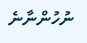ނުހުންނާނެ